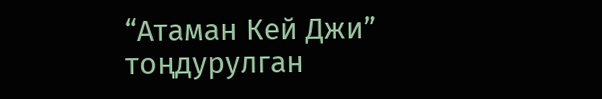“Атаман Кей Джи” тоңдурулган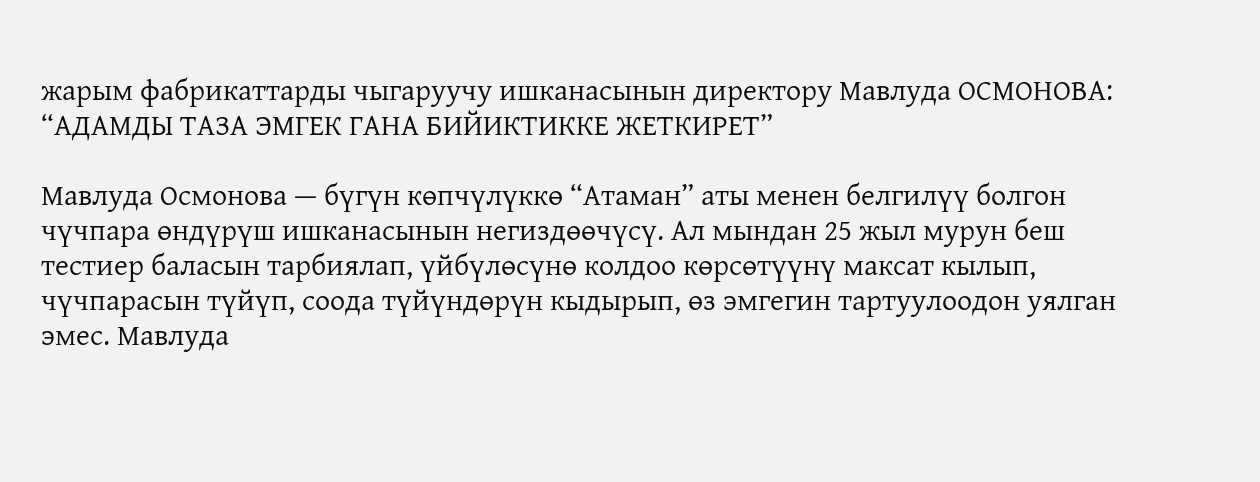жарым фабрикаттарды чыгаруучу ишканасынын директору Мавлуда ОСМОНОВА: “АДАМДЫ ТАЗА ЭМГЕК ГАНА БИЙИКТИККЕ ЖЕТКИРЕТ”

Мавлуда Осмонова — бүгүн көпчүлүккө “Атаман” аты менен белгилүү болгон чүчпара өндүрүш ишканасынын негиздөөчүсү. Ал мындан 25 жыл мурун беш тестиер баласын тарбиялап, үйбүлөсүнө колдоо көрсөтүүнү максат кылып, чүчпарасын түйүп, соода түйүндөрүн кыдырып, өз эмгегин тартуулоодон уялган эмес. Мавлуда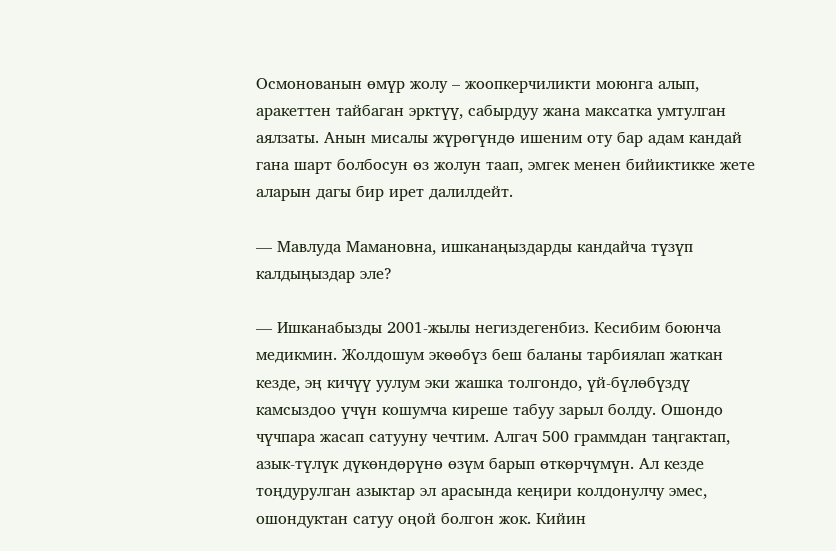Осмонованын өмүр жолу – жоопкерчиликти моюнга алып, аракеттен тайбаган эрктүү, сабырдуу жана максатка умтулган аялзаты. Анын мисалы жүрөгүндө ишеним оту бар адам кандай гана шарт болбосун өз жолун таап, эмгек менен бийиктикке жете аларын дагы бир ирет далилдейт.

— Мавлуда Мамановна, ишканаңыздарды кандайча түзүп калдыңыздар эле?

— Ишканабызды 2001-жылы негиздегенбиз. Кесибим боюнча медикмин. Жолдошум экөөбүз беш баланы тарбиялап жаткан кезде, эң кичүү уулум эки жашка толгондо, үй-бүлөбүздү камсыздоо үчүн кошумча киреше табуу зарыл болду. Ошондо чүчпара жасап сатууну чечтим. Алгач 500 граммдан таңгактап, азык-түлүк дүкөндөрүнө өзүм барып өткөрчүмүн. Ал кезде тоңдурулган азыктар эл арасында кеңири колдонулчу эмес, ошондуктан сатуу оңой болгон жок. Кийин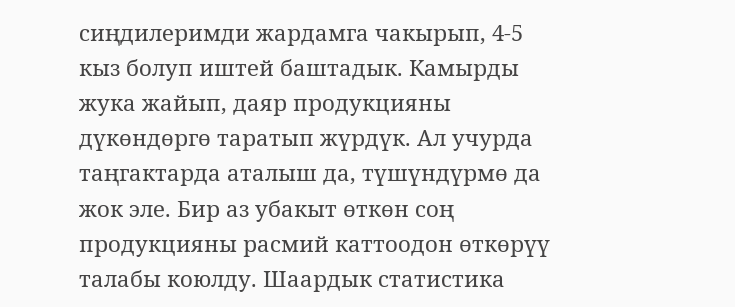сиңдилеримди жардамга чакырып, 4-5 кыз болуп иштей баштадык. Камырды жука жайып, даяр продукцияны дүкөндөргө таратып жүрдүк. Ал учурда таңгактарда аталыш да, түшүндүрмө да жок эле. Бир аз убакыт өткөн соң продукцияны расмий каттоодон өткөрүү талабы коюлду. Шаардык статистика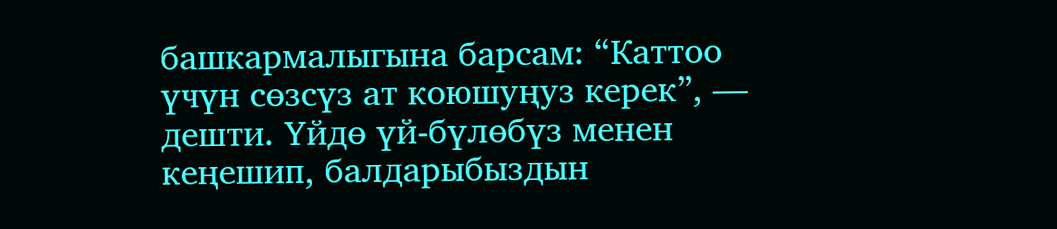башкармалыгына барсам: “Каттоо үчүн сөзсүз ат коюшуңуз керек”, — дешти. Үйдө үй-бүлөбүз менен кеңешип, балдарыбыздын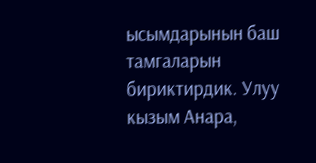ысымдарынын баш тамгаларын бириктирдик. Улуу кызым Анара,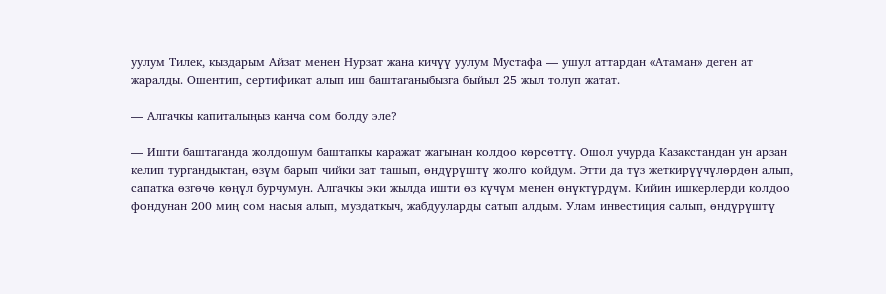уулум Тилек, кыздарым Айзат менен Нурзат жана кичүү уулум Мустафа — ушул аттардан «Атаман» деген ат жаралды. Ошентип, сертификат алып иш баштаганыбызга быйыл 25 жыл толуп жатат.

— Алгачкы капиталыңыз канча сом болду эле?

— Ишти баштаганда жолдошум баштапкы каражат жагынан колдоо көрсөттү. Ошол учурда Казакстандан ун арзан келип тургандыктан, өзүм барып чийки зат ташып, өндүрүштү жолго койдум. Этти да түз жеткирүүчүлөрдөн алып, сапатка өзгөчө көңүл бурчумун. Алгачкы эки жылда ишти өз күчүм менен өнүктүрдүм. Кийин ишкерлерди колдоо фондунан 200 миң сом насыя алып, муздаткыч, жабдууларды сатып алдым. Улам инвестиция салып, өндүрүштү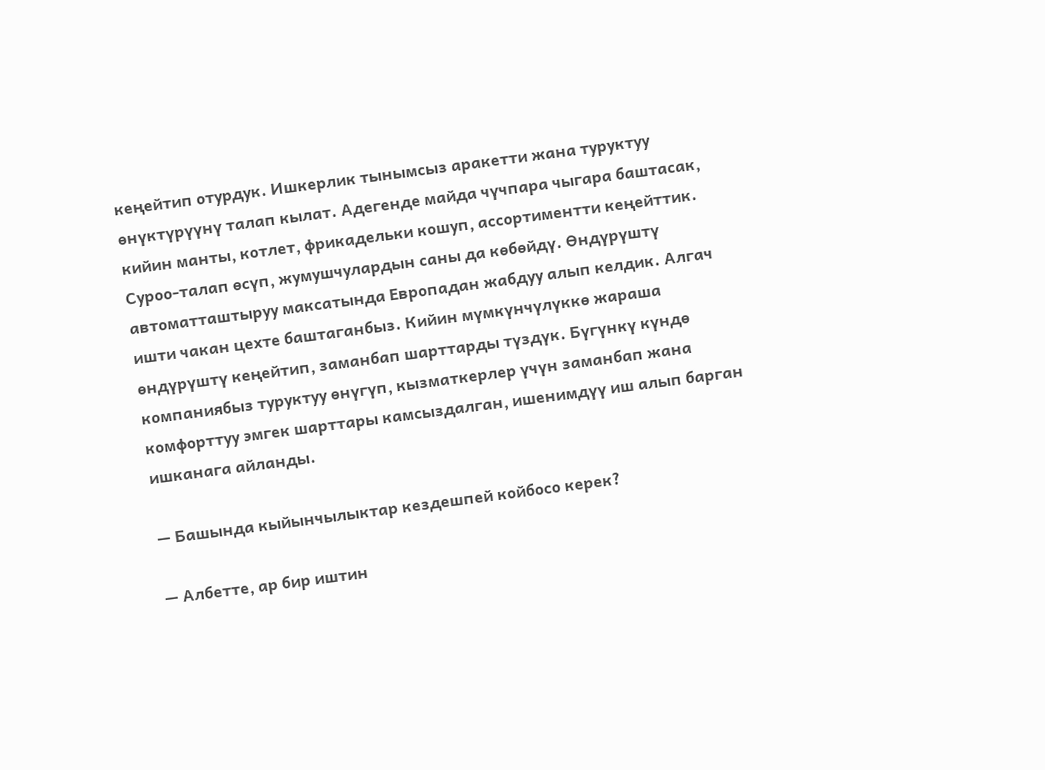кеңейтип отурдук. Ишкерлик тынымсыз аракетти жана туруктуу өнүктүрүүнү талап кылат. Адегенде майда чүчпара чыгара баштасак, кийин манты, котлет, фрикадельки кошуп, ассортиментти кеңейттик. Суроо-талап өсүп, жумушчулардын саны да көбөйдү. Өндүрүштү автоматташтыруу максатында Европадан жабдуу алып келдик. Алгач ишти чакан цехте баштаганбыз. Кийин мүмкүнчүлүккө жараша өндүрүштү кеңейтип, заманбап шарттарды түздүк. Бүгүнкү күндө компаниябыз туруктуу өнүгүп, кызматкерлер үчүн заманбап жана комфорттуу эмгек шарттары камсыздалган, ишенимдүү иш алып барган ишканага айланды.

— Башында кыйынчылыктар кездешпей койбосо керек?

— Албетте, ар бир иштин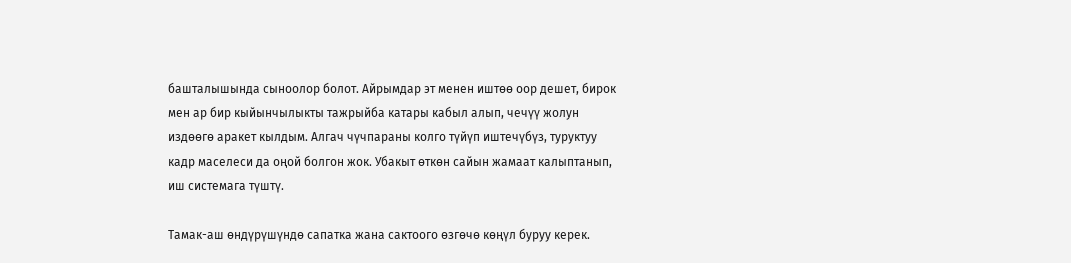башталышында сыноолор болот. Айрымдар эт менен иштөө оор дешет, бирок мен ар бир кыйынчылыкты тажрыйба катары кабыл алып, чечүү жолун издөөгө аракет кылдым. Алгач чүчпараны колго түйүп иштечүбүз, туруктуу кадр маселеси да оңой болгон жок. Убакыт өткөн сайын жамаат калыптанып, иш системага түштү.

Тамак-аш өндүрүшүндө сапатка жана сактоого өзгөчө көңүл буруу керек.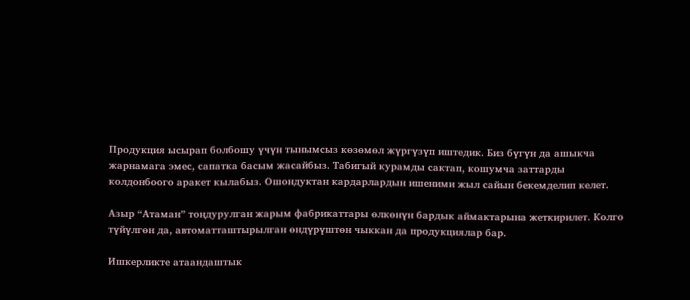Продукция ысырап болбошу үчүн тынымсыз көзөмөл жүргүзүп иштедик. Биз бүгүн да ашыкча жарнамага эмес, сапатка басым жасайбыз. Табигый курамды сактап, кошумча заттарды колдонбоого аракет кылабыз. Ошондуктан кардарлардын ишеними жыл сайын бекемделип келет.

Азыр “Атаман” тоңдурулган жарым фабрикаттары өлкөнүн бардык аймактарына жеткирилет. Колго түйүлгөн да, автоматташтырылган өндүрүштөн чыккан да продукциялар бар.

Ишкерликте атаандаштык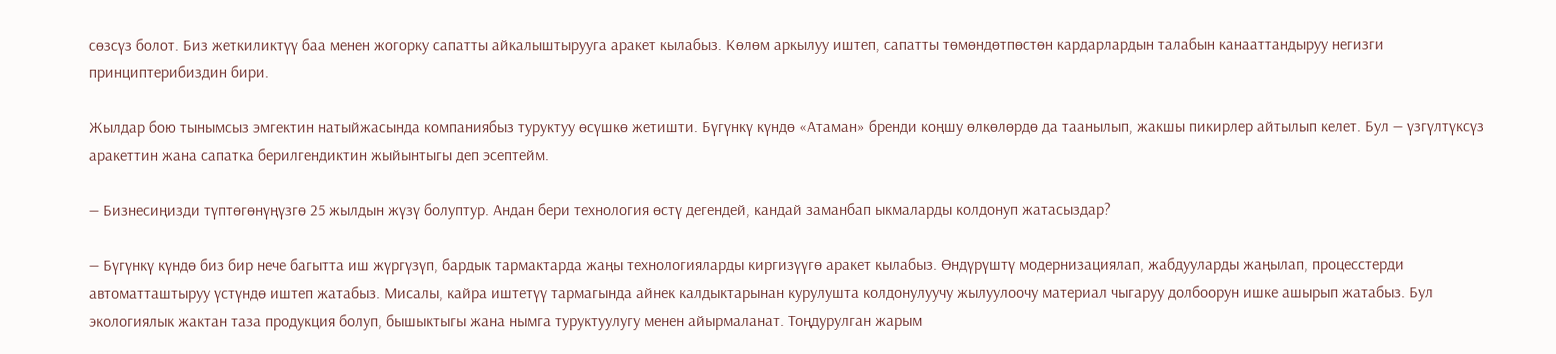сөзсүз болот. Биз жеткиликтүү баа менен жогорку сапатты айкалыштырууга аракет кылабыз. Көлөм аркылуу иштеп, сапатты төмөндөтпөстөн кардарлардын талабын канааттандыруу негизги принциптерибиздин бири.

Жылдар бою тынымсыз эмгектин натыйжасында компаниябыз туруктуу өсүшкө жетишти. Бүгүнкү күндө «Атаман» бренди коңшу өлкөлөрдө да таанылып, жакшы пикирлер айтылып келет. Бул — үзгүлтүксүз аракеттин жана сапатка берилгендиктин жыйынтыгы деп эсептейм.

— Бизнесиңизди түптөгөнүңүзгө 25 жылдын жүзү болуптур. Андан бери технология өстү дегендей, кандай заманбап ыкмаларды колдонуп жатасыздар?

— Бүгүнкү күндө биз бир нече багытта иш жүргүзүп, бардык тармактарда жаңы технологияларды киргизүүгө аракет кылабыз. Өндүрүштү модернизациялап, жабдууларды жаңылап, процесстерди автоматташтыруу үстүндө иштеп жатабыз. Мисалы, кайра иштетүү тармагында айнек калдыктарынан курулушта колдонулуучу жылуулоочу материал чыгаруу долбоорун ишке ашырып жатабыз. Бул экологиялык жактан таза продукция болуп, бышыктыгы жана нымга туруктуулугу менен айырмаланат. Тоңдурулган жарым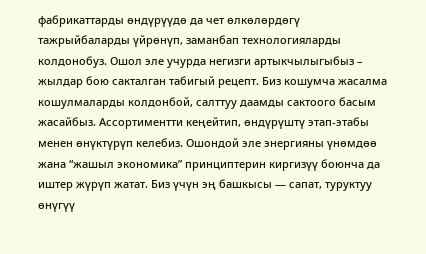фабрикаттарды өндүрүүдө да чет өлкөлөрдөгү тажрыйбаларды үйрөнүп, заманбап технологияларды колдонобуз. Ошол эле учурда негизги артыкчылыгыбыз – жылдар бою сакталган табигый рецепт. Биз кошумча жасалма кошулмаларды колдонбой, салттуу даамды сактоого басым жасайбыз. Ассортиментти кеңейтип, өндүрүштү этап-этабы менен өнүктүрүп келебиз. Ошондой эле энергияны үнөмдөө жана “жашыл экономика” принциптерин киргизүү боюнча да иштер жүрүп жатат. Биз үчүн эң башкысы — сапат, туруктуу өнүгүү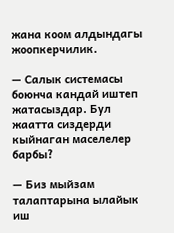жана коом алдындагы жоопкерчилик.

— Салык системасы боюнча кандай иштеп жатасыздар. Бул жаатта сиздерди кыйнаган маселелер барбы?

— Биз мыйзам талаптарына ылайык иш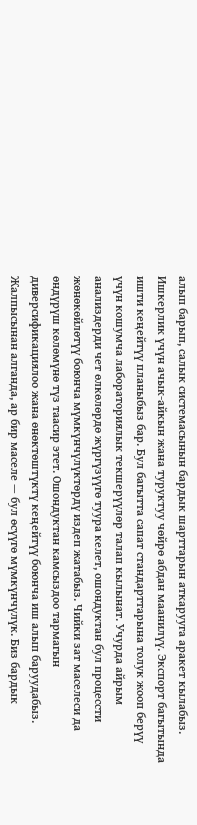алып барып, салык системасынын бардык шарттарын аткарууга аракет кылабыз. Ишкерлик үчүн ачык-айкын жана туруктуу чөйрө абдан маанилүү. Экспорт багытында ишти кеңейтүү планыбыз бар. Бул багытта сапат стандарттарына толук жооп берүү үчүн кошумча лабораториялык текшерүүлөр талап кылынат. Учурда айрым анализдерди чет өлкөлөрдө жүргүзүүгө туура келет, ошондуктан бул процессти жөнөкөйлөтүү боюнча мүмкүнчүлүктөрдү издеп жатабыз. Чийки зат маселеси да өндүрүш көлөмүнө түз таасир этет. Ошондуктан камсыздоо тармагын диверсификациялоо жана өнөктөштүктү кеңейтүү боюнча иш алып баруудабыз. Жалпысынан алганда, ар бир маселе — бул өсүүгө мүмкүнчүлүк. Биз бардык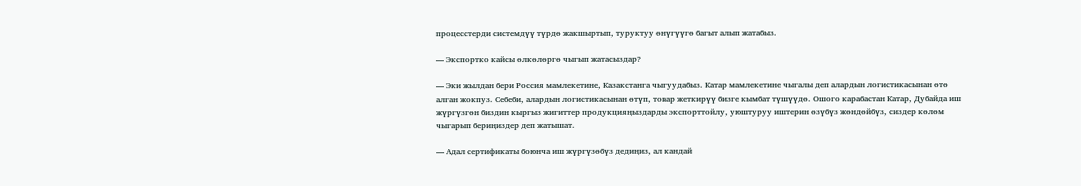процесстерди системдүү түрдө жакшыртып, туруктуу өнүгүүгө багыт алып жатабыз.

— Экспортко кайсы өлкөлөргө чыгып жатасыздар?

— Эки жылдан бери Россия мамлекетине, Казакстанга чыгуудабыз. Катар мамлекетине чыгалы деп алардын логистикасынан өтө алган жокпуз. Себеби, алардын логистикасынан өтүп, товар жеткирүү бизге кымбат түшүүдө. Ошого карабастан Катар, Дубайда иш жүргүзгөн биздин кыргыз жигиттер продукцияңыздарды экспорттойлу, уюштуруу иштерин өзүбүз жөндөйбүз, сиздер көлөм чыгарып бериңиздер деп жатышат.

— Адал сертификаты боюнча иш жүргүзөбүз дедиңиз, ал кандай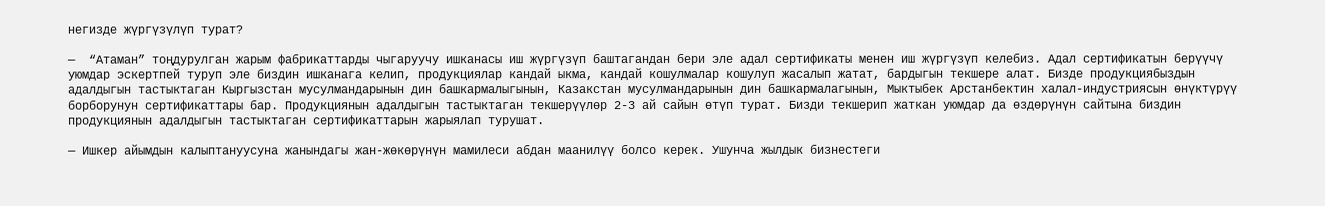негизде жүргүзүлүп турат?

—  “Атаман” тоңдурулган жарым фабрикаттарды чыгаруучу ишканасы иш жүргүзүп баштагандан бери эле адал сертификаты менен иш жүргүзүп келебиз. Адал сертификатын берүүчү уюмдар эскертпей туруп эле биздин ишканага келип, продукциялар кандай ыкма, кандай кошулмалар кошулуп жасалып жатат, бардыгын текшере алат. Бизде продукциябыздын адалдыгын тастыктаган Кыргызстан мусулмандарынын дин башкармалыгынын, Казакстан мусулмандарынын дин башкармалагынын, Мыктыбек Арстанбектин халал-индустриясын өнүктүрүү борборунун сертификаттары бар. Продукциянын адалдыгын тастыктаган текшерүүлөр 2-3 ай сайын өтүп турат. Бизди текшерип жаткан уюмдар да өздөрүнүн сайтына биздин продукциянын адалдыгын тастыктаган сертификаттарын жарыялап турушат.

— Ишкер айымдын калыптануусуна жанындагы жан-жөкөрүнүн мамилеси абдан маанилүү болсо керек. Ушунча жылдык бизнестеги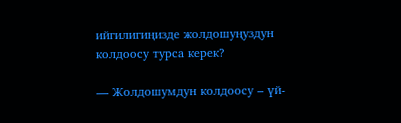ийгилигиңизде жолдошуңуздун колдоосу турса керек?

— Жолдошумдун колдоосу – үй-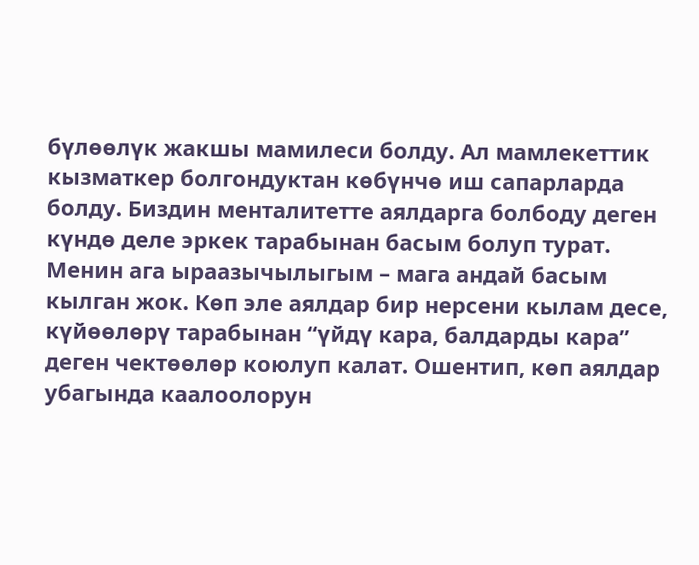бүлөөлүк жакшы мамилеси болду. Ал мамлекеттик кызматкер болгондуктан көбүнчө иш сапарларда болду. Биздин менталитетте аялдарга болбоду деген күндө деле эркек тарабынан басым болуп турат. Менин ага ыраазычылыгым – мага андай басым кылган жок. Көп эле аялдар бир нерсени кылам десе, күйөөлөрү тарабынан “үйдү кара, балдарды кара” деген чектөөлөр коюлуп калат. Ошентип, көп аялдар убагында каалоолорун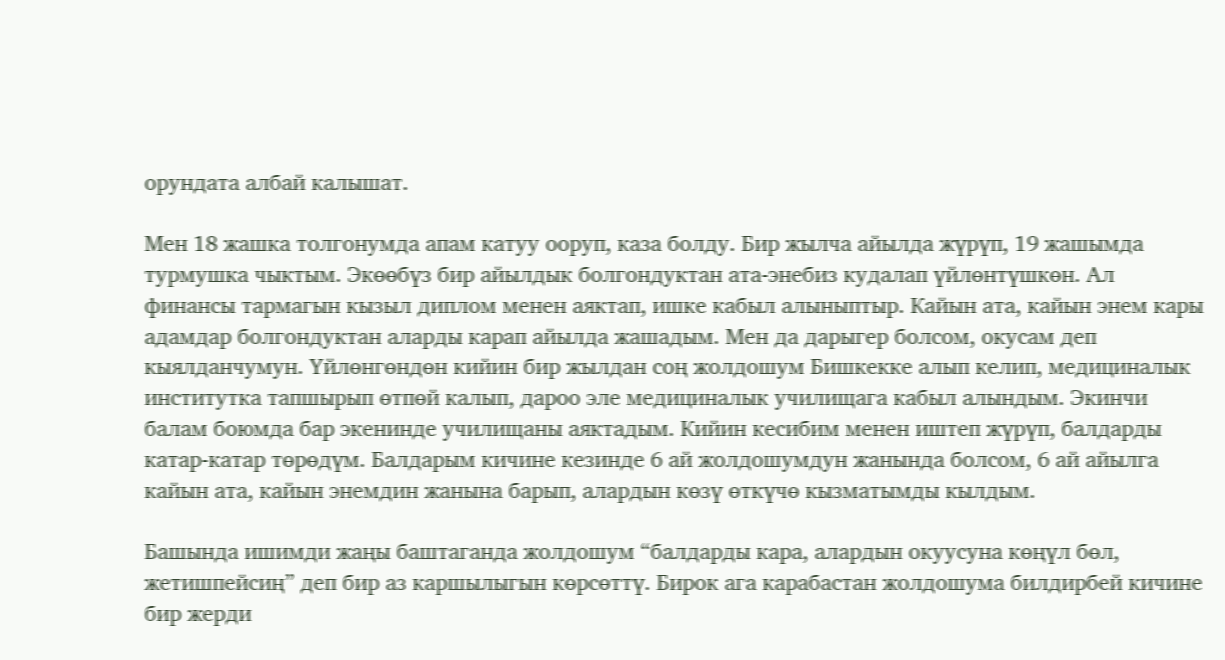орундата албай калышат.

Мен 18 жашка толгонумда апам катуу ооруп, каза болду. Бир жылча айылда жүрүп, 19 жашымда турмушка чыктым. Экөөбүз бир айылдык болгондуктан ата-энебиз кудалап үйлөнтүшкөн. Ал финансы тармагын кызыл диплом менен аяктап, ишке кабыл алыныптыр. Кайын ата, кайын энем кары адамдар болгондуктан аларды карап айылда жашадым. Мен да дарыгер болсом, окусам деп кыялданчумун. Үйлөнгөндөн кийин бир жылдан соң жолдошум Бишкекке алып келип, медициналык институтка тапшырып өтпөй калып, дароо эле медициналык училищага кабыл алындым. Экинчи балам боюмда бар экенинде училищаны аяктадым. Кийин кесибим менен иштеп жүрүп, балдарды катар-катар төрөдүм. Балдарым кичине кезинде 6 ай жолдошумдун жанында болсом, 6 ай айылга кайын ата, кайын энемдин жанына барып, алардын көзү өткүчө кызматымды кылдым.

Башында ишимди жаңы баштаганда жолдошум “балдарды кара, алардын окуусуна көңүл бөл, жетишпейсиң” деп бир аз каршылыгын көрсөттү. Бирок ага карабастан жолдошума билдирбей кичине бир жерди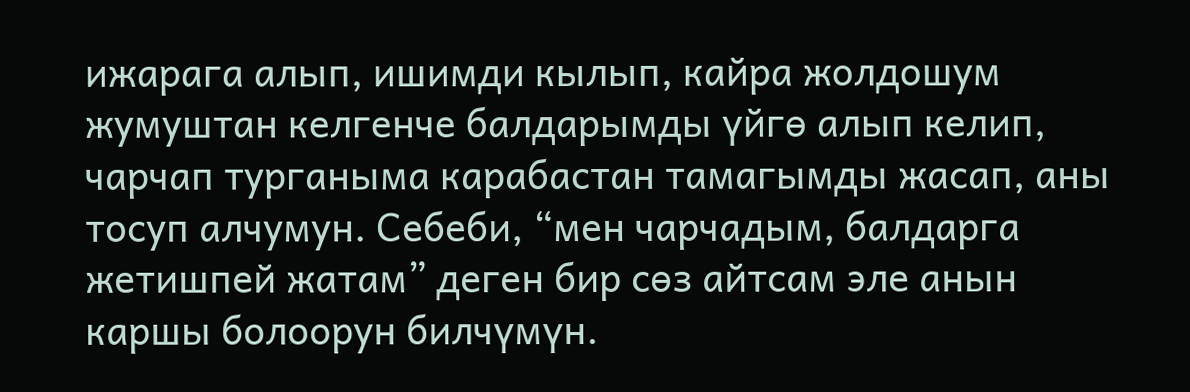ижарага алып, ишимди кылып, кайра жолдошум жумуштан келгенче балдарымды үйгө алып келип, чарчап турганыма карабастан тамагымды жасап, аны тосуп алчумун. Себеби, “мен чарчадым, балдарга жетишпей жатам” деген бир сөз айтсам эле анын каршы болоорун билчүмүн.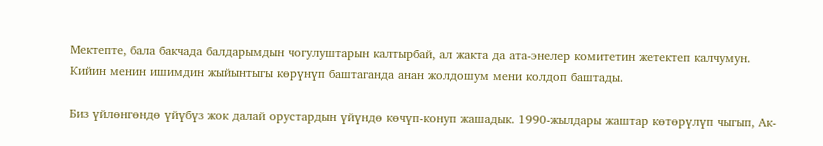Мектепте, бала бакчада балдарымдын чогулуштарын калтырбай, ал жакта да ата-энелер комитетин жетектеп калчумун. Кийин менин ишимдин жыйынтыгы көрүнүп баштаганда анан жолдошум мени колдоп баштады.

Биз үйлөнгөндө үйүбүз жок далай орустардын үйүндө көчүп-конуп жашадык. 1990-жылдары жаштар көтөрүлүп чыгып, Ак-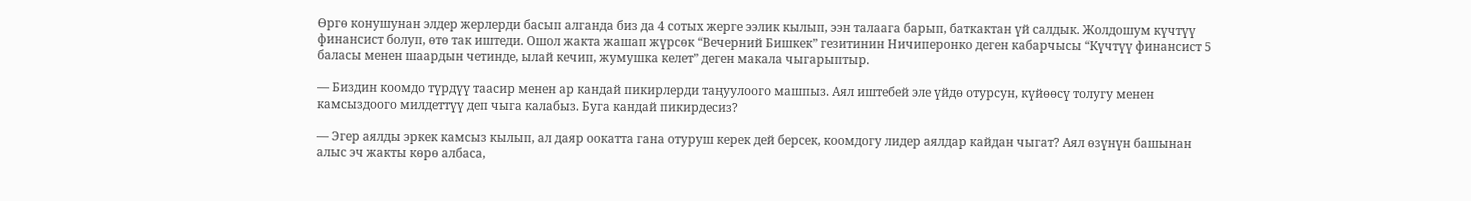Өргө конушунан элдер жерлерди басып алганда биз да 4 сотых жерге ээлик кылып, ээн талаага барып, баткактан үй салдык. Жолдошум күчтүү финансист болуп, өтө так иштеди. Ошол жакта жашап жүрсөк “Вечерний Бишкек” гезитинин Ничиперонко деген кабарчысы “Күчтүү финансист 5 баласы менен шаардын четинде, ылай кечип, жумушка келет” деген макала чыгарыптыр.

— Биздин коомдо түрдүү таасир менен ар кандай пикирлерди таңуулоого машпыз. Аял иштебей эле үйдө отурсун, күйөөсү толугу менен камсыздоого милдеттүү деп чыга калабыз. Буга кандай пикирдесиз?

— Эгер аялды эркек камсыз кылып, ал даяр оокатта гана отуруш керек дей берсек, коомдогу лидер аялдар кайдан чыгат? Аял өзүнүн башынан алыс эч жакты көрө албаса,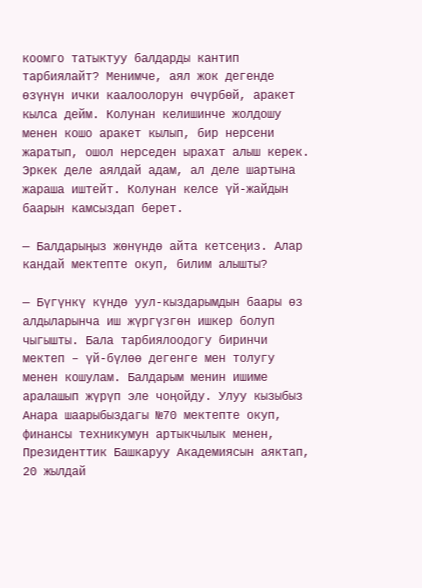коомго татыктуу балдарды кантип тарбиялайт? Менимче, аял жок дегенде өзүнүн ички каалоолорун өчүрбөй, аракет кылса дейм. Колунан келишинче жолдошу менен кошо аракет кылып, бир нерсени жаратып, ошол нерседен ырахат алыш керек. Эркек деле аялдай адам, ал деле шартына жараша иштейт. Колунан келсе үй-жайдын баарын камсыздап берет.

— Балдарыңыз жөнүндө айта кетсеңиз. Алар кандай мектепте окуп, билим алышты?

— Бүгүнкү күндө уул-кыздарымдын баары өз алдыларынча иш жүргүзгөн ишкер болуп чыгышты. Бала тарбиялоодогу биринчи мектеп – үй-бүлөө дегенге мен толугу менен кошулам. Балдарым менин ишиме аралашып жүрүп эле чоңойду. Улуу кызыбыз Анара шаарыбыздагы №70 мектепте окуп, финансы техникумун артыкчылык менен, Президенттик Башкаруу Академиясын аяктап, 20 жылдай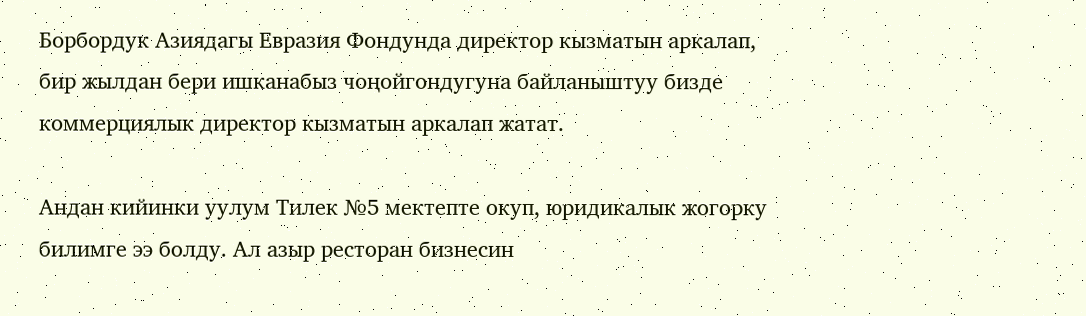Борбордук Азиядагы Евразия Фондунда директор кызматын аркалап, бир жылдан бери ишканабыз чоңойгондугуна байланыштуу бизде коммерциялык директор кызматын аркалап жатат.

Андан кийинки уулум Тилек №5 мектепте окуп, юридикалык жогорку билимге ээ болду. Ал азыр ресторан бизнесин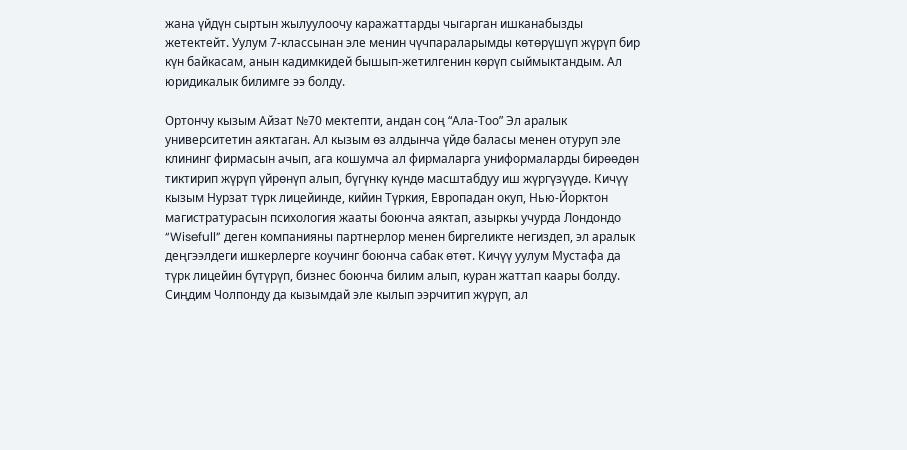жана үйдүн сыртын жылуулоочу каражаттарды чыгарган ишканабызды жетектейт. Уулум 7-классынан эле менин чүчпараларымды көтөрүшүп жүрүп бир күн байкасам, анын кадимкидей бышып-жетилгенин көрүп сыймыктандым. Ал юридикалык билимге ээ болду.

Ортончу кызым Айзат №70 мектепти, андан соң “Ала-Тоо” Эл аралык университетин аяктаган. Ал кызым өз алдынча үйдө баласы менен отуруп эле клининг фирмасын ачып, ага кошумча ал фирмаларга униформаларды бирөөдөн тиктирип жүрүп үйрөнүп алып, бүгүнкү күндө масштабдуу иш жүргүзүүдө. Кичүү кызым Нурзат түрк лицейинде, кийин Түркия, Европадан окуп, Нью-Йорктон магистратурасын психология жааты боюнча аяктап, азыркы учурда Лондондо “Wisefull” деген компанияны партнерлор менен биргеликте негиздеп, эл аралык деңгээлдеги ишкерлерге коучинг боюнча сабак өтөт. Кичүү уулум Мустафа да түрк лицейин бүтүрүп, бизнес боюнча билим алып, куран жаттап каары болду. Сиңдим Чолпонду да кызымдай эле кылып ээрчитип жүрүп, ал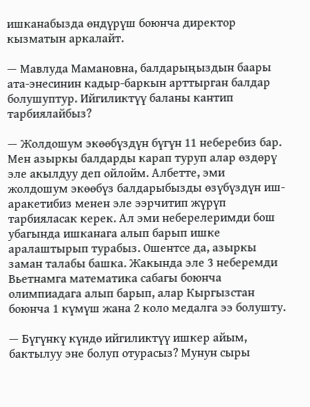ишканабызда өндүрүш боюнча директор кызматын аркалайт.

— Мавлуда Мамановна, балдарыңыздын баары ата-энесинин кадыр-баркын арттырган балдар болушуптур. Ийгиликтүү баланы кантип тарбиялайбыз?

— Жолдошум экөөбүздүн бүгүн 11 неберебиз бар. Мен азыркы балдарды карап туруп алар өздөрү эле акылдуу деп ойлойм. Албетте, эми жолдошум экөөбүз балдарыбызды өзүбүздүн иш-аракетибиз менен эле ээрчитип жүрүп тарбияласак керек. Ал эми неберелеримди бош убагында ишканага алып барып ишке аралаштырып турабыз. Ошентсе да, азыркы заман талабы башка. Жакында эле 3 неберемди Вьетнамга математика сабагы боюнча олимпиадага алып барып, алар Кыргызстан боюнча 1 күмүш жана 2 коло медалга ээ болушту.

— Бүгүнкү күндө ийгиликтүү ишкер айым, бактылуу эне болуп отурасыз? Мунун сыры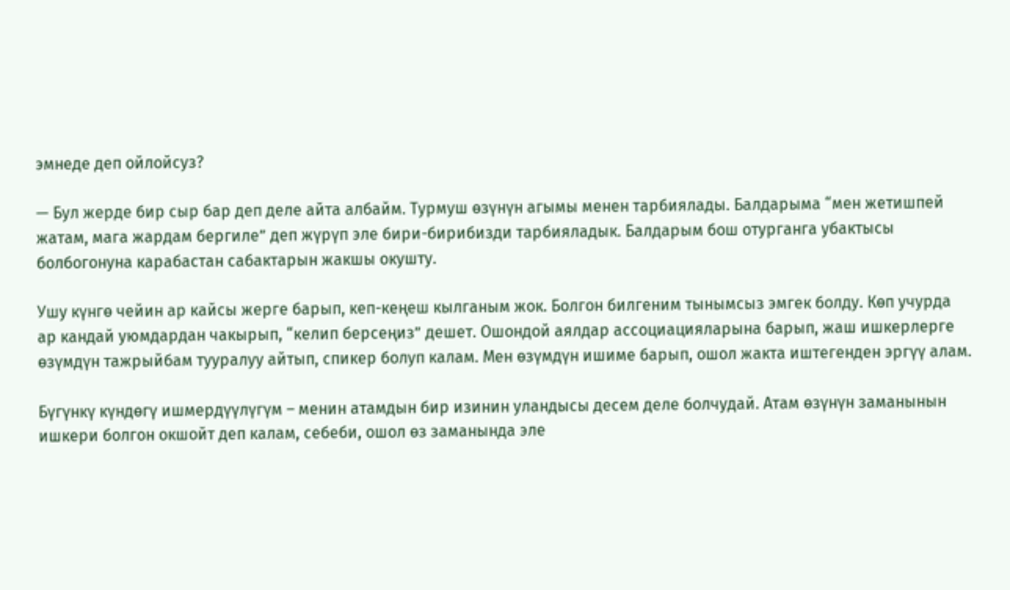эмнеде деп ойлойсуз?

— Бул жерде бир сыр бар деп деле айта албайм. Турмуш өзүнүн агымы менен тарбиялады. Балдарыма “мен жетишпей жатам, мага жардам бергиле” деп жүрүп эле бири-бирибизди тарбияладык. Балдарым бош отурганга убактысы болбогонуна карабастан сабактарын жакшы окушту.

Ушу күнгө чейин ар кайсы жерге барып, кеп-кеңеш кылганым жок. Болгон билгеним тынымсыз эмгек болду. Көп учурда ар кандай уюмдардан чакырып, “келип берсеңиз” дешет. Ошондой аялдар ассоциацияларына барып, жаш ишкерлерге өзүмдүн тажрыйбам тууралуу айтып, спикер болуп калам. Мен өзүмдүн ишиме барып, ошол жакта иштегенден эргүү алам.

Бүгүнкү күндөгү ишмердүүлүгүм – менин атамдын бир изинин уландысы десем деле болчудай. Атам өзүнүн заманынын ишкери болгон окшойт деп калам, себеби, ошол өз заманында эле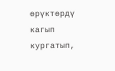өрүктөрдү кагып кургатып,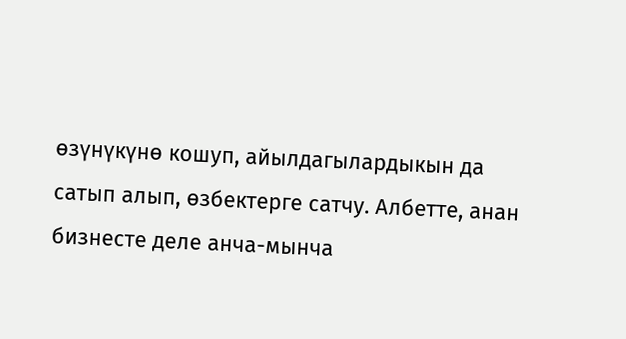өзүнүкүнө кошуп, айылдагылардыкын да сатып алып, өзбектерге сатчу. Албетте, анан бизнесте деле анча-мынча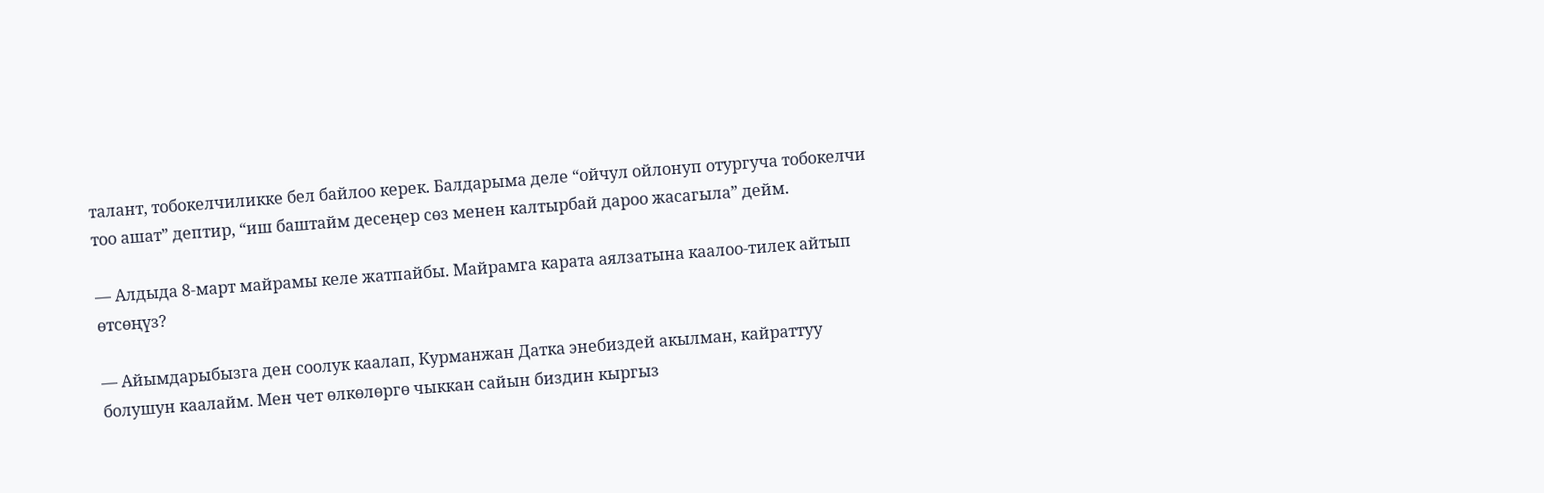талант, тобокелчиликке бел байлоо керек. Балдарыма деле “ойчул ойлонуп отургуча тобокелчи тоо ашат” дептир, “иш баштайм десеңер сөз менен калтырбай дароо жасагыла” дейм.

— Алдыда 8-март майрамы келе жатпайбы. Майрамга карата аялзатына каалоо-тилек айтып өтсөңүз?

— Айымдарыбызга ден соолук каалап, Курманжан Датка энебиздей акылман, кайраттуу болушун каалайм. Мен чет өлкөлөргө чыккан сайын биздин кыргыз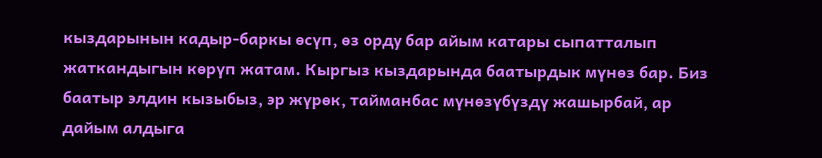кыздарынын кадыр-баркы өсүп, өз орду бар айым катары сыпатталып жаткандыгын көрүп жатам. Кыргыз кыздарында баатырдык мүнөз бар. Биз баатыр элдин кызыбыз, эр жүрөк, тайманбас мүнөзүбүздү жашырбай, ар дайым алдыга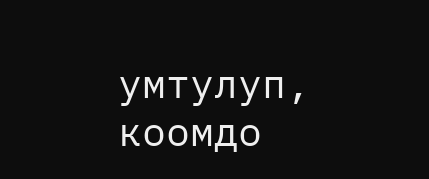умтулуп, коомдо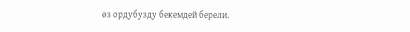өз ордубузду бекемдей берели.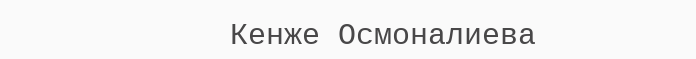Кенже Осмоналиева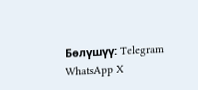Бөлүшүү: Telegram WhatsApp X